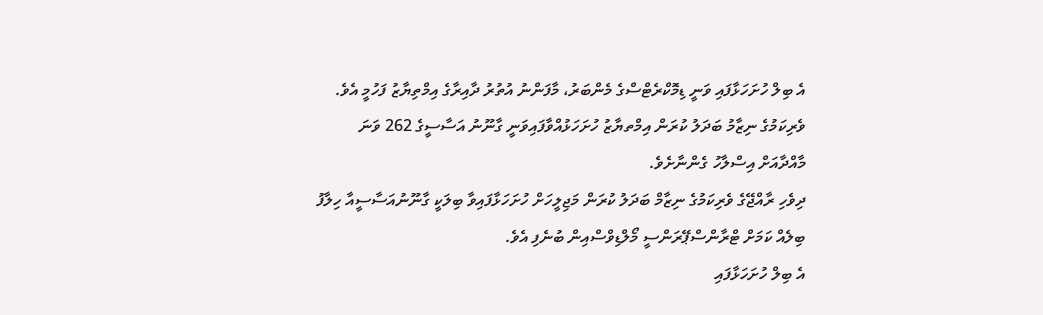އެ ބިލް ހުށަހަޅާފައި ވަނީ ޑިމޮކްރެޓްސްގެ މެންބަރު، މާފަންނު އުތުރު ދާއިރާގެ އިމްތިޔާޒު ފަހުމީ އެވެ. ވެރިކަމުގެ ނިޒާމު ބަދަލު ކުރަން އިމްތޔާޒު ހުށަހަޅުއްވާފައިވަނީ ގާނޫނު އަސާސީގެ 262 ވަނަ މާއްދާއަށް އިސްލާހު ގެންނާށެވެ.
ދިވެހި ރާއްޖޭގެ ވެރިކަމުގެ ނިޒާމް ބަދަލު ކުރަން މަޖިލީހަށް ހުށަހަޅާފައިވާ ބިލަކީ ގާނޫނުއަސާސީއާ ހިލާފު ބިލެއް ކަމަށް ޓްރާންސްޕޭރަންސީ މޯލްޑިވްސްއިން ބުނެފި އެވެ.
އެ ބިލް ހުށަހަޅާފައި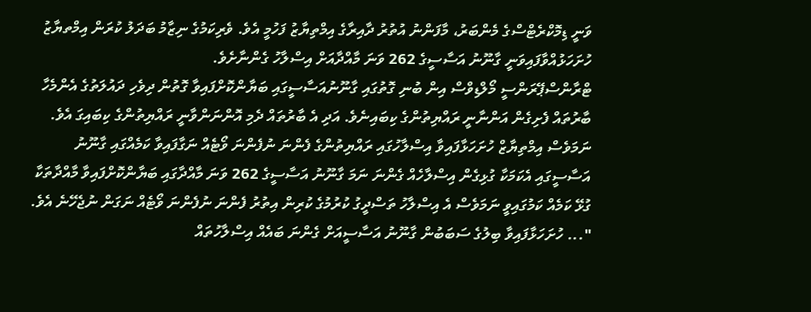ވަނީ ޑިމޮކްރެޓްސްގެ މެންބަރު، މާފަންނު އުތުރު ދާއިރާގެ އިމްތިޔާޒު ފަހުމީ އެވެ. ވެރިކަމުގެ ނިޒާމު ބަދަލު ކުރަން އިމްތޔާޒު ހުށަހަޅުއްވާފައިވަނީ ގާނޫނު އަސާސީގެ 262 ވަނަ މާއްދާއަށް އިސްލާހު ގެންނާށެވެ.
ޓްރާންސްޕޭރަންސީ މޯލްޑިވްސް އިން ބުނި ގޮތުގައި ގާނޫނުއަސާސީގައި ބަޔާންކޮށްފައިވާ ގޮތުން ދިވެހި ދައުލަތުގެ އެންމެހާ ބާރުތައް ފެށިގެން އަންނާނީ ރައްޔިތުންގެ ކިބައިނެވެ. އަދި އެ ބާރުތައް ދެމި އޮންނަންވާނީ ރައްޔިތުންގެ ކިބައިގަ އެވެ. ނަމަވެސް އިމްތިޔާޒް ހުށަހަޅާފައިވާ އިސްލާހުގައި ރައްޔިތުންގެ ފެންނަ ނުފެންނަ ވޯޓެއް ނަގާފައިވާ ކަމެއްގައި ގާނޫނު އަސާސީގައި އެކަމަކާ ގުޅިގެން އިސްލާހެއް ގެންނަ ނަމަ ގާނޫނު އަސާސީގެ 262 ވަނަ މާއްދާގައި ބަޔާންކޮށްފައިވާ މާއްދާތަކާ ގުޅޭ ކަމެއް ކަމުގައިވީ ނަމަވެސް އެ އިސްލާހު ތަސްދީގު ކުރުމުގެ ކުރިން އިތުރު ފެންނަ ނުފެންނަ ވޯޓެއް ނަގަން ނުޖެހޭނެ އެވެ.
"... ހުށަހަޅާފައިވާ ބިލުގެ ސަބަބުން ގާނޫނު އަސާސީއަށް ގެންނަ ބައެއް އިސްލާހުތައް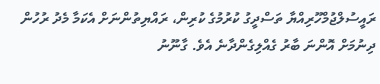ރައީސުލްޖުމްހޫރިއްޔާ ތަސްދީގު ކުރުމުގެ ކުރިން، ރައްޔިތުންނަށް އެކަމާ މެދު ރުހުން ދިނުމަށް އޮންނަ ބާރު ގެއްލިގެންދާނެ އެވެ. ގާނޫނު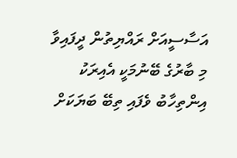އަސާސީއަށް ރައްޔިތުން ދީފައިވާ މި ބާރުގެ ބޭނުމަކީ އެއިރަކު އިންތިހާބު ވެފައި ތިބޭ ބަޔަކަށް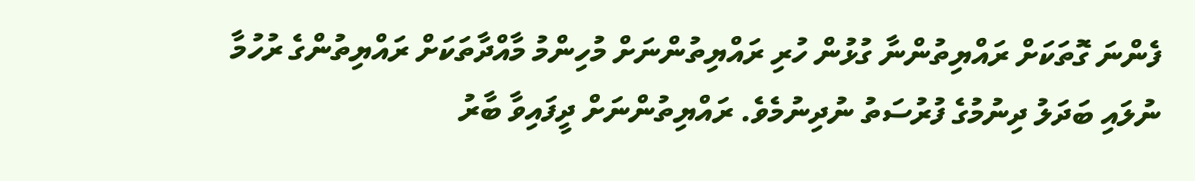ފެންނަ ގޮތަކަށް ރައްޔިތުންނާ ގުޅުން ހުރި ރައްޔިތުންނަށް މުހިންމު މާއްދާތަކަށް ރައްޔިތުންގެ ރުހުމާ ނުލައި ބަދަލު ދިނުމުގެ ފުރުސަތު ނުދިނުމެވެ. ރައްޔިތުންނަށް ދީފައިވާ ބާރު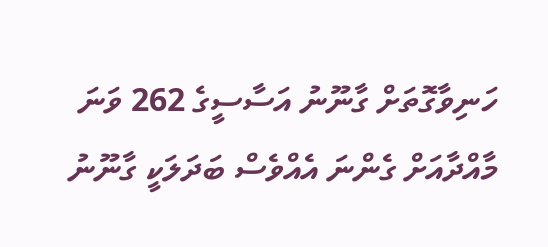ހަނިވާގޮތަށް ގާނޫނު އަސާސީގެ 262 ވަނަ މާއްދާއަށް ގެންނަ އެއްވެސް ބަދަލަކީ ގާނޫނު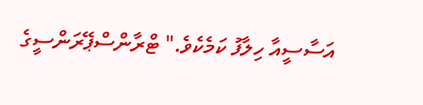އަސާސީއާ ހިލާފު ކަމެކެވެ." ޓްރާންސްޕޭރަންސީގެ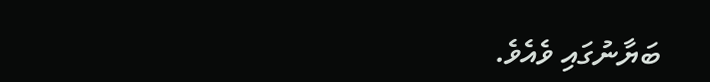ބަޔާނުގައި ވެއެވެ.